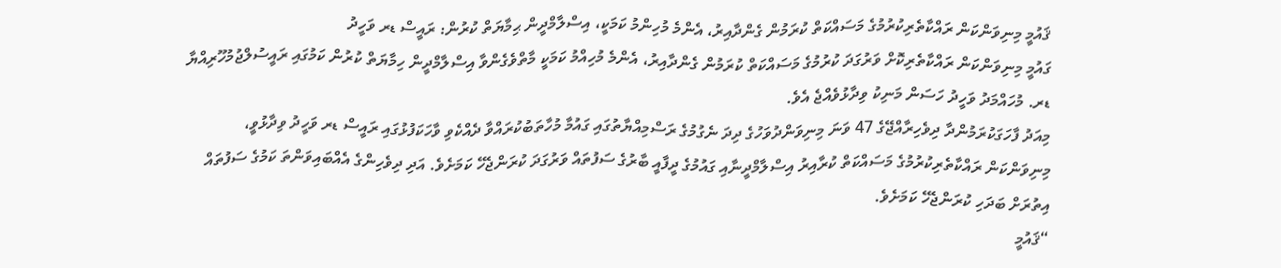ޤައުމީ މިނިވަންކަން ރައްކާތެރިކުރުމުގެ މަސައްކަތް ކުރަމުން ގެންދާއިރު، އެންމެ މުހިންމު ކަމަކީ، އިސްލާމްދީން ޙިމާޔަތް ކުރުން: ރައީސް ޑރ ވަހީދު
ގައުމީ މިނިވަންކަން ރައްކާތެރިކޮށް ވަރުގަދަ ކުރުމުގެ މަސައްކަތް ކުރަމުން ގެންދާއިރު، އެންމެ މުހިއްމު ކަމަކީ މާތްވެގެންވާ އިސްލާމްދީން ހިމާޔަތް ކުރުން ކަމުގައި ރައީސުލްޖުމުހޫރިއްޔާ ޑރ. މުހައްމަދު ވަހީދު ހަސަން މަނިކު ވިދާޅުވެއްޖެ އެވެ.
މިއަދު ފާހަގަކުރަމުންދާ ދިވެހިރާއްޖޭގެ 47 ވަނަ މިނިވަންދުވަހުގެ ދިދަ ނެގުމުގެ ރަސްމިއްޔާތުގައި ގައުމާ މުހާތަބުކުރައްވާ ދެއްކެވި ވާހަކަފުޅުގައި ރައީސް ޑރ ވަހީދު ވިދާޅުވީ، މިނިވަންކަން ރައްކާތެރިކުރުމުގެ މަސައްކަތް ކުރާއިރު އިސްލާމްދީނާއި ގައުމުގެ ދީފާއީ ބާރުގެ ސަފުތައް ވަރުގަދަ ކުރަންޖެހޭ ކަމަށެވެ. އަދި ދިވެހިންގެ އެއްބައިވަންތަ ކަމުގެ ސަފުތައް އިތުރަށް ބަދަހި ކުރަންޖެހޭ ކަމަށެވެ.
“ޤައުމީ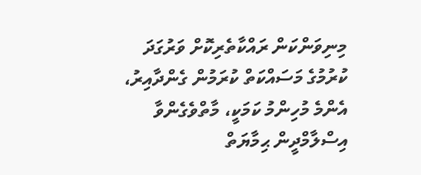މިނިވަންކަން ރައްކާތެރިކޮށް ވަރުގަދަ ކުރުމުގެ މަސައްކަތް ކުރަމުން ގެންދާއިރު، އެންމެ މުހިންމު ކަމަކީ، މާތްވެގެންވާ އިސްލާމްދީން ޙިމާޔަތް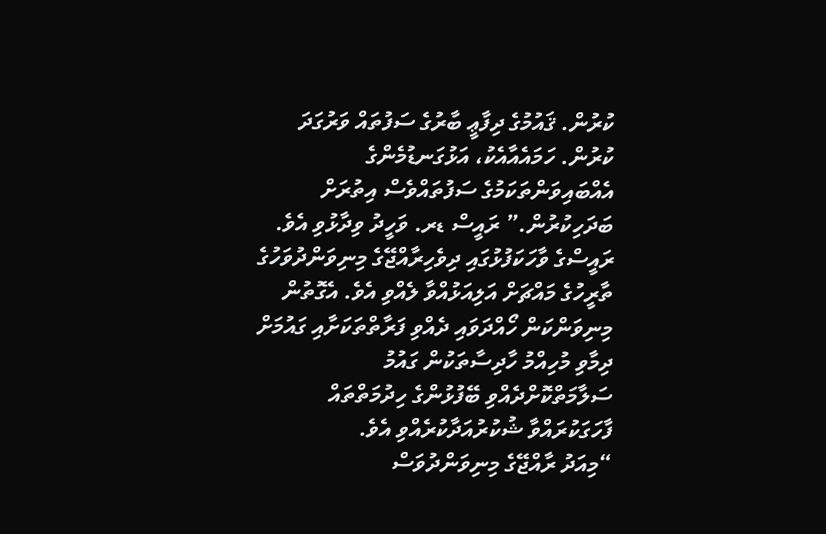ކުރުން. ޤައުމުގެ ދިފާޢީ ބާރުގެ ސަފުތައް ވަރުގަދަ ކުރުން. ހަމައެއާއެކު، އަޅުގަނޑުމެންގެ އެއްބައިވަންތަކަމުގެ ސަފުތައްވެސް އިތުރަށް ބަދަހިކުރުން.” ރައީސް ޑރ. ވަހީދު ވިދާޅުވި އެވެ.
ރައީސްގެ ވާހަކަފުޅުގައި ދިވެހިރާއްޖޭގެ މިނިވަންދުވަހުގެ ތާރީހުގެ މައްޗަށް އަލިއަޅުއްވާ ލެއްވި އެވެ. އެގޮތުން މިނިވަންކަން ހޯއްދަވައި ދެއްވި ފަރާތްތަކަށާއި ގައުމަށް ދިމާވި މުހިއްމު ހާދިސާތަކުން ގައުމު ސަލާމަތްކޮށްދެއްވި ބޭފުޅުންގެ ހިދުމަތްތައް ފާހަގަކުރައްވާ ޝުކުރުއަދާކުރެއްވި އެވެ.
“މިއަދު ރާއްޖޭގެ މިނިވަންދުވަސް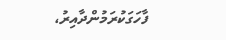ފާހަގަކުރަމުންދާއިރު،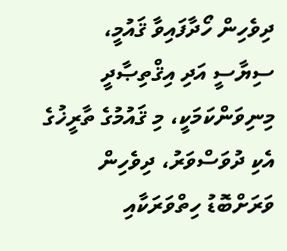ދިވެހިން ހޯދާފައިވާ ޤައުމީ، ސިޔާސީ އަދި އިޤްތިޞާދީ މިނިވަންކަމަކީ، މި ޤައުމުގެ ތާރީޚުގެ އެކި ދުވަސްވަރު، ދިވެހިން ވަރަށްބޮޑު ހިތްވަރަކާއި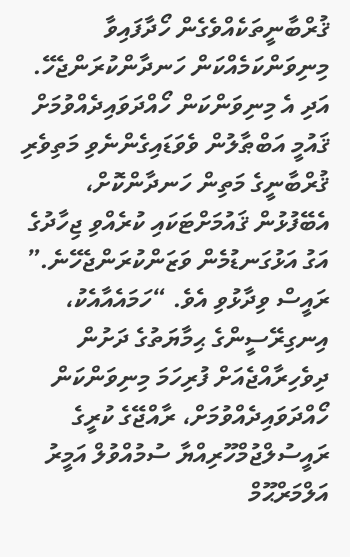ޤުރްބާނީތަކެއްވެގެން ހޯދާފައިވާ މިނިވަންކަމެއްކަން ހަނދާންކުރަންޖެހޭ. އަދި އެ މިނިވަންކަން ހޯއްދަވައިދެއްވުމަށް ޤައުމީ އަބްޠާލުން ވެވަޑައިގެންނެވި މަތިވެރި ޤުރްބާނީގެ މަތިން ހަނދާންކޮށް، އެބޭފުޅުން ޤައުމަށްޓަކައި ކުރެއްވި ޖިހާދުގެ އަގު އަޅުގަނޑުމެން ވަޒަންކުރަންޖެހޭނެ.” ރައީސް ވިދާޅުވި އެވެ. “ހަމައެއާއެކު، އިނގިރޭސީންގެ ޙިމާޔަތުގެ ދަށުން ދިވެހިރާއްޖެއަށް ފުރިހަމަ މިނިވަންކަން ހޯއްދަވައިދެއްވުމަށް، ރާއްޖޭގެ ކުރީގެ ރައީސުލްޖުމްހޫރިއްޔާ ސުމުއްވުލް އަމީރު އަލްމަރްޙޫމް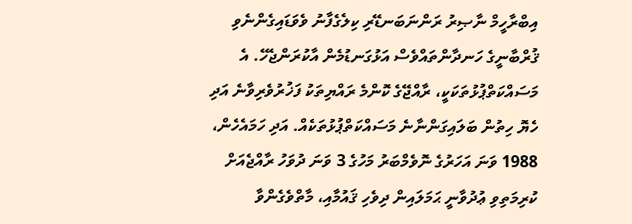އިބްރާހީމް ނާޞިރު ރަންނަބަނޑޭރި ކިލެގެފާނު ވެވަޑައިގެންނެވި ޤުރްބާނީގެ ހަނދާންތައްވެސް އަޅުގަނޑުމެން އާކުރަންޖެހޭ. އެ މަސައްކަތްޕުޅުތަކަކީ، ރާއްޖޭގެ ކޮންމެ ރައްޔިތަކު ފަޚުރުވެރިވާނެ އަދި ހެޔޮ ހިތުން ބަލައިގަންނާނެ މަސައްކަތްޕުޅުތަކެއް. އަދި ހަމައެހެން، 1988 ވަނަ އަހަރުގެ ނޮވެމްބަރު މަހުގެ 3 ވަނަ ދުވަހު ރާއްޖެއަށް ކުރިމަތިވި ޢުދުވާނީ ޙަމަލައިން ދިވެހި ޤައުމާއި، މާތްވެގެންވާ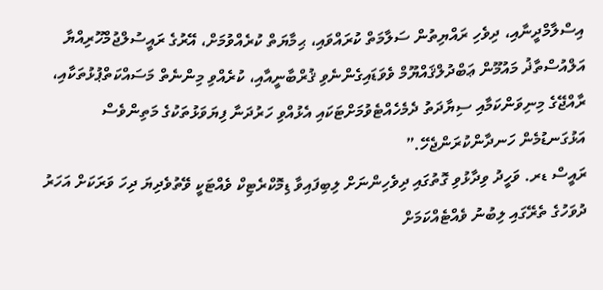އިސްލާމްދީނާއި، ދިވެހި ރައްޔިތުން ސަލާމަތް ކުރައްވައި، ޙިމާޔަތް ކުރެއްވުމަށް، އޭރުގެ ރައީސުލްޖުމްހޫރިއްޔާ އަލްއުސްތާޛު މައުމޫން ޢަބްދުލްޤައްޔޫމް ވެވަޑައިގެންނެވި ޤުރްބާނީއާއި، ކުރެއްވި މިންނެތް މަސައްކަތްޕުޅުތަކާއި، ރާއްޖޭގެ މިނިވަންކަމާއި ސިޔާދަތު ދެމެހެއްޓެވުމަށްޓަކައި އެޅުއްވި ހަރުދަނާ ފިޔަވަޅުތަކުގެ މަތިންވެސް އަޅުގަނޑުމެން ހަނދާންކުރަންޖެހޭ.”
ރައީސް ޑރ. ވަހީދު ވިދާޅުވި ގޮތުގައި ދިވެހިންނަށް ލިބިފައިވާ ޑިމޮކްރެޓިކް ވެއްޓަކީ ވޭތުވެދިޔަ ދިހަ ވަރަކަށް އަހަރު ދުވަހުގެ ތެރޭގައި ލިބުނު ވެއްޓެއްކަމަށް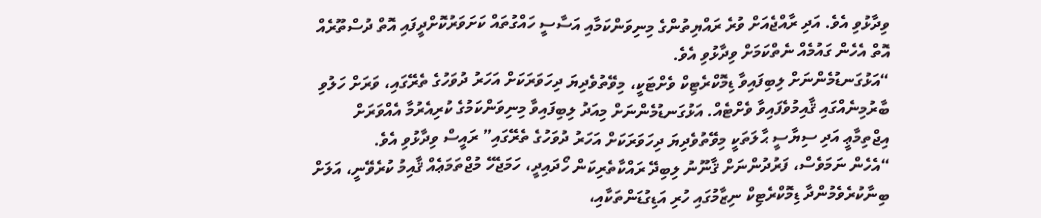ވިދާޅުވި އެވެ. އަދި ރާއްޖެއަށް ވުރެ ރައްޔިތުންގެ މިނިވަންކަމާއި އަސާސީ ހައްގުތައް ކަށަވަރުކޮށްދީފައި އޮތް ދުސްތޫރެއް އޮތް އެހެން ގައުމެއް ނެތްކަމަށް ވިދާޅުވި އެވެ.
“އަޅުގަނޑުމެންނަށް ލިބިފައިވާ ޑިމޮކްރެޓިކް ވެށްޓަކީ، މިވޭތުވެދިޔަ ދިހަވަރަކަށް އަހަރު ދުވަހުގެ ތެރޭގައި، ވަރަށް ހަލުވި ބާރުމިނެއްގައި ޤާއިމުވެފައިވާ ވެށްޓެއް. އަޅުގަނޑުމެންނަށް މިއަދު ލިބިފައިވާ މިނިވަންކަމުގެ ކުރިއެރުމާ އެއްވަރަށް އިޖްތިމާޢީ އަދި ސިޔާސީ ޙާލަތަކީ މިވޭތުވެދިޔަ ދިހަވަރަކަށް އަހަރު ދުވަހުގެ ތެރޭގައި” ރައީސް ވިދާޅުވި އެވެ.
“އެހެން ނަމަވެސް، ފަރުދުންނަށް ޤާނޫނު ލިބިދޭ ރައްކާތެރިކަން ހޯދައިދީ، ހަމަޖެހޭ މުޖްތަމަޢެއް ޤާއިމު ކުރެވޭނީ، އަލަށް ބިނާކުރެވެމުންދާ ޑިމޮކްރެޓިކް ނިޒާމުގައި ހުރި އަޑިގުޑަންތަކާއި،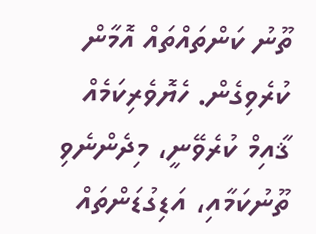ތޫނު ކަންތައްތައް އޮމާން ކުރެވިގެން. ހެޔޮވެރިކަމެއް ޤާއިމް ކުރެވޭނީ، މިދެންނެވި ތޫނުކަމާއި، އަޑިގުޑަންތައް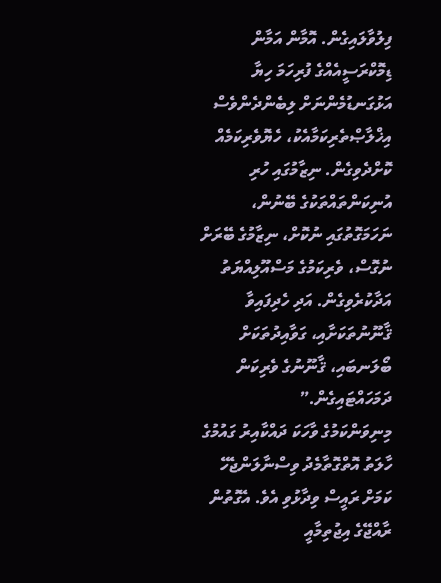ފިލުވާލައިގެން. އޮމާން އަމާން ޑިމޮކްރަސީއެއްގެ ފުރިހަމަ ހިޔާ އަޅުގަނޑުމެންނަށް ލިބެންދެންވެސް އިޚްލާޞްތެރިކަމާއެކު، ހެޔޮވެރިކަމެއް ކޮށްދެވިގެން. ނިޒާމުގައި ހުރި އުނިކަންތައްތަކުގެ ބޭނުން، ނަހަމަގޮތުގައި ނުކޮށް، ނިޒާމުގެ ބޭރަށް ނުގޮސް، ވެރިކަމުގެ މަސްއޫލިއްޔަތު އަދާކުރެވިގެން. އަދި ހެދިފައިވާ ޤާނޫނުތަކަށާއި، ގަވާއިދުތަކަށް ބޯލަނބައި، ޤާނޫނުގެ ވެރިކަން ދަމަހައްޓައިގެން.”
މިނިވަންކަމުގެ ވާހަކަ ދައްކާއިރު ގައުމުގެ ހާލަތު އޮތްގޮތާމެދު ވިސްނާލަންޖެހޭ ކަމަށް ރައީސް ވިދާޅުވި އެވެ. އެގޮތުން ރާއްޖޭގެ އިޖުތިމާއީ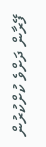ފޭރާން ދަށްވެ ކުށްކުރުން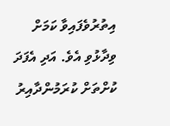އިތުރުވެފައިވާ ކަމަށް ވިދާޅުވި އެވެ. އަދި އެފަދަ ކުށްތަށް ކުރަމުންދާއިރު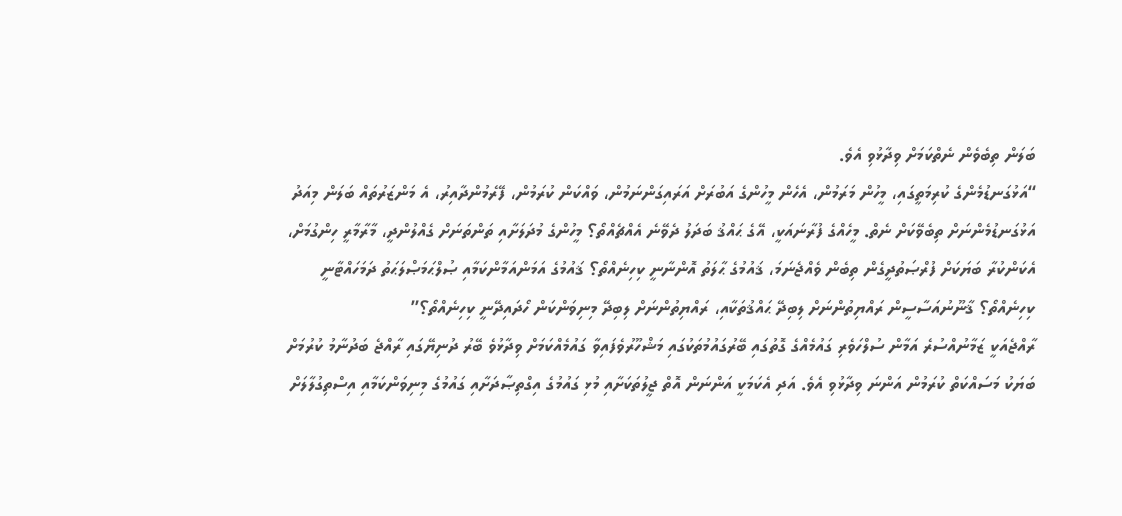ބަލަން ތިބެވެން ނެތްކަމަށް ވިދާޅުވި އެވެ.
“އަޅުގަނޑުމެންގެ ކުރިމަތީގައި، މީހުން މަރަމުން، އެހެން މީހުންގެ އަބުރަށް އަރައިގަންނަމުން، ވައްކަން ކުރަމުން، ފޭރެމުންދާއިރު، އެ މަންޒަރުތައް ބަލަން މިއަދު އަޅުގަނޑުމެންނަށް ތިބެވޭކަށް ނެތް. މީހެއްގެ ފުރާނައަކީ، އޭގެ ޙައްޤު ބަދަލު ދެވޭނެ އެއްޗެއްތޯ؟ މީހުންގެ މުދަލަށާއި ތަންތަނަށް ގެއްލުންދީ، މާރާމާރީ ހިންގުމަށް، އެކަންކުރާ ބަޔަކަށް ފުރްޞަތުދީގެން ތިބެން ވެއްޖެނަމަ، ޤައުމުގެ ޙާލަތު އޮންނާނީ ކިހިނެއްތޯ؟ ޤައުމުގެ އަމަންއަމާންކަމާއި ޞުލްޙަމަޞްލަޙަތު ދަމަހައްޓާނީ ކިހިނެއްތޯ؟ ޤާނޫނުއަސާސީން ރައްޔިތުންނަށް ލިބިދޭ ޙައްޤުތަކާއި، ރައްޔިތުންނަށް ލިބިދޭ މިނިވަންކަން ހޯދައިދޭނީ ކިހިނެއްތޯ؟”
ރާއްޖެއަކީ ޒަމާނުއްސުރެ އަމާން ސުލްހަވެރި ގައުމެއްގެ ގޮތުގައި ބޭރުގައުމުތަކުގައި މަޝްހޫރުވެފައިވާ ގައުމެއްކަމަށް ވިދާޅުވެ ބޭރު ދުނިޔޭގައި ރާއްޖެ ބަދުނާމު ކުރުމަށް ބަޔަކު މަސައްކަތް ކުރަމުން އަންނަ ވިދާޅުވި އެވެ. އަދި އެކަމަކީ އަންނަން އޮތް ޖީލުތަކަށާއި މުޅި ގައުމުގެ އިގްތިޞާދަށާއި ގައުމުގެ މިނިވަންކަމާއި އިސްތިގުލާލަށް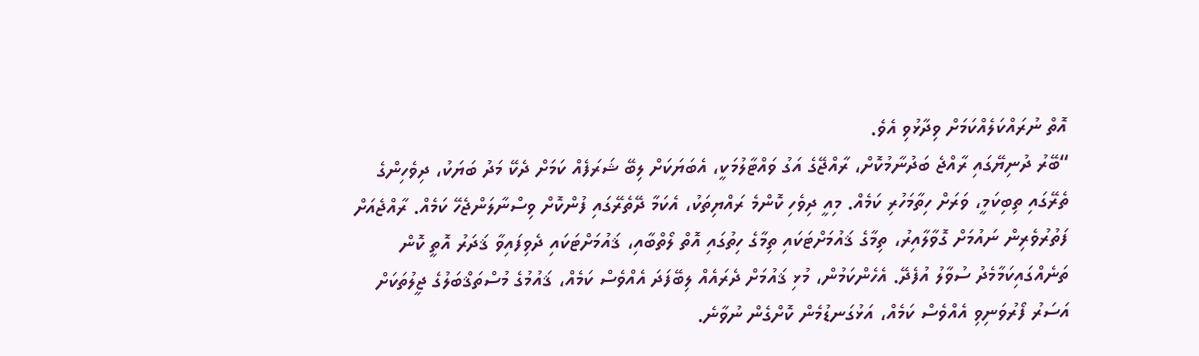އޮތް ނުރައްކަލެއްކަމަށް ވިދާޅުވި އެވެ.
“ބޭރު ދުނިޔޭގައި ރާއްޖެ ބަދުނާމުކޮށް، ރާއްޖޭގެ އަގު ވައްޓާލުމަކީ، އެބަޔަކަށް ލިބޭ ޝަރަފެއް ކަމަށް ދެކޭ މަދު ބަޔަކު، ދިވެހިންގެ ތެރޭގައި ތިބިކަމީ، ވަރަށް ހިތާމަހުރި ކަމެއް. މިއީ ދިވެހި ކޮންމެ ރައްޔިތަކު، އެކަމާ ދޭތެރޭގައި ފުންކޮށް ވިސްނާލަންޖެހޭ ކަމެއް. ރާއްޖެއަށް ފަތުރުވެރިން ނައުމަށް ގޮވާލާއިރު، ތިމާގެ ޤައުމަށްޓަކައި ތިމާގެ ހިތުގައި އޮތް ލޯތްބާއި، ޤައުމަށްޓަކައި ދެވިފައިވާ ޤަދަރު އޮތީ ކޮން ތަނެއްގައިކަމާމެދު ސުވާލު އުފެދޭ. އެހެންކަމުން، މުޅި ޤައުމަށް ދެރައެއް ލިބޭފަދަ އެއްވެސް ކަމެއް، ޤައުމުގެ މުސްތަޤްބަލުގެ ޖީލުތަކަށް އަސަރު ފޯރުވަނިވި އެއްވެސް ކަމެއް، އަޅުގަނޑުމެން ކޮށްގެން ނުވާނެ.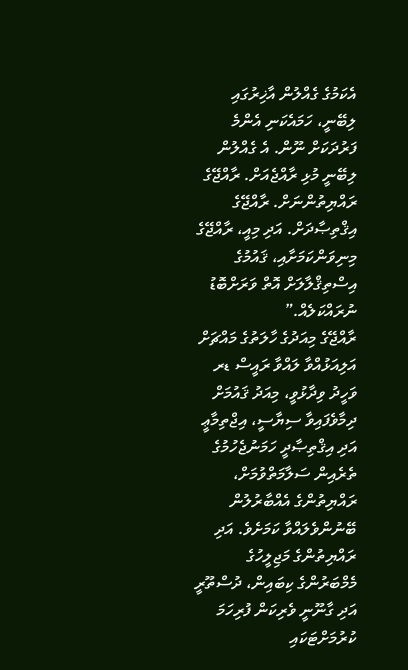އެކަމުގެ ގެއްލުން އާޚިރުގައި ލިބޭނީ، ހަމައެކަނި އެންމެ ފަރުދަކަށް ނޫން. އެ ގެއްލުން ލިބޭނީ މުޅި ރާއްޖެއަށް. ރާއްޖޭގެ ރައްޔިތުންނަށް. ރާއްޖޭގެ އިޤްތިޞާދަށް. އަދި މިއީ، ރާއްޖޭގެ މިނިވަންކަމަށާއި، ޤައުމުގެ އިސްތިޤްލާލަށް އޮތް ވަރަށްބޮޑު ނުރައްކަލެއް.”
ރާއްޖޭގެ މިއަދުގެ ހާލަތުގެ މައްޗަށް އަލިއަޅުއްވާ ލައްވާ ރައީސް ޑރ ވަހީދު ވިދާޅުވީ، މިއަދު ޤައުމަށް ދިމާވެފައިވާ ސިޔާސީ، އިޖްތިމާޢީ އަދި އިޤްތިޞާދީ ހަމަނުޖެހުމުގެ ތެރެއިން ސަލާމަތްވުމަށް، ރައްޔިތުންގެ އެއްބާރުލުން ބޭނުންވެލައްވާ ކަމަށެވެ. އަދި ރައްޔިތުންގެ މަޖިލީހުގެ މެމްބަރުންގެ ކިބައިން، ދުސްތޫރީ އަދި ގާނޫނީ ވެރިކަން ފުރިހަމަ ކުރުމަށްޓަކައި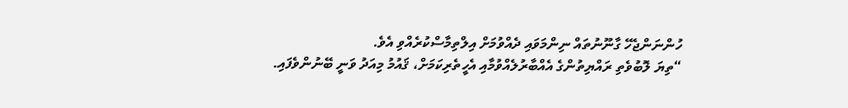ހުންނަންޖެހޭ ގާނޫނުތައް ނިންމަވައި ދެއްވުމަށް އިލްތިމާސްކުރެއްވި އެވެ.
“ތިޔަ ލޮބުވެތި ރައްޔިތުންގެ އެއްބާރުލެއްވުމާއި އެހީތެރިކަމަށް، ޤައުމު މިއަދު ވަނީ ބޭނުންވެފައި.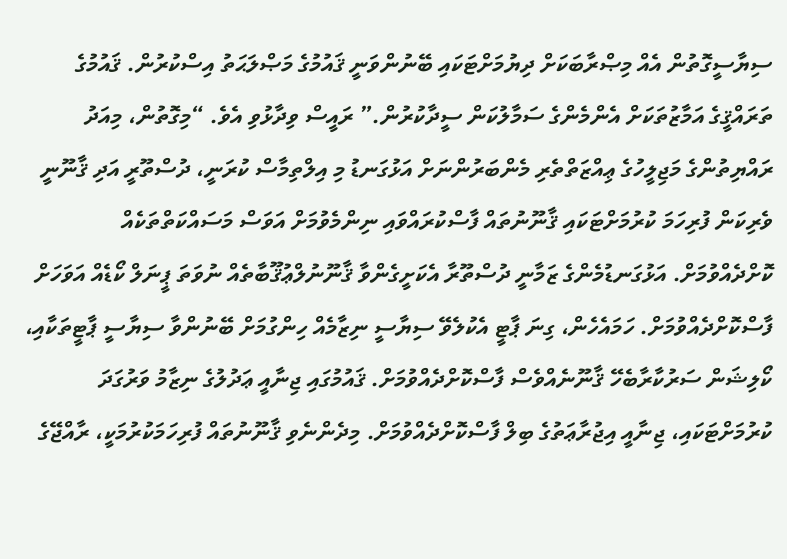ސިޔާސީގޮތުން އެއް މިޞްރާބަކަށް ދިޔުމަށްޓަކައި ބޭނުންވަނީ ޤައުމުގެ މަޞްލަޙަތު އިސްކުރުން. ޤައުމުގެ ތަރައްޤީގެ އަމާޒުތަކަށް އެންމެންގެ ސަމާލުކަން ސީދާކުރުން.” ރައީސް ވިދާޅުވި އެވެ. “މިގޮތުން، މިއަދު ރައްޔިތުންގެ މަޖިލީހުގެ ޢިއްޒަތްތެރި މެންބަރުންނަށް އަޅުގަނޑު މި އިލްތިމާސް ކުރަނީ، ދުސްތޫރީ އަދި ޤާނޫނީ ވެރިކަން ފުރިހަމަ ކުރުމަށްޓަކައި ޤާނޫނުތައް ފާސްކުރައްވައި ނިންމެވުމަށް އަވަސް މަސައްކަތްތަކެއް ކޮށްދެއްވުމަށް. އަޅުގަނޑުމެންގެ ޒަމާނީ ދުސްތޫރާ އެކަށީގެންވާ ޤާނޫނުލްޢުޤޫބާތެއް ނުވަތަ ޕީނަލް ކޯޑެއް އަވަހަށް ފާސްކޮށްދެއްވުމަށް. ހަމައެހެން، ގިނަ ޕާޓީ އެކުލެވޭ ސިޔާސީ ނިޒާމެއް ހިންގުމަށް ބޭނުންވާ ސިޔާސީ ޕާޓީތަކާއި، ކޯލިޝަން ސަރުކާރާބެހޭ ޤާނޫނެއްވެސް ފާސްކޮށްދެއްވުމަށް. ޤައުމުގައި ޖިނާއީ ޢަދުލުގެ ނިޒާމު ވަރުގަދަ ކުރުމަށްޓަކައި، ޖިނާއީ އިޖުރާޢަތުގެ ބިލް ފާސްކޮށްދެއްވުމަށް. މިދެންނެވި ޤާނޫނުތައް ފުރިހަމަކުރުމަކީ، ރާއްޖޭގެ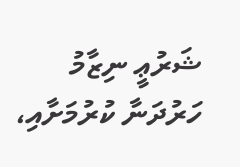ޝަރުޢީ ނިޒާމު ހަރުދަނާ ކުރުމަށާއި،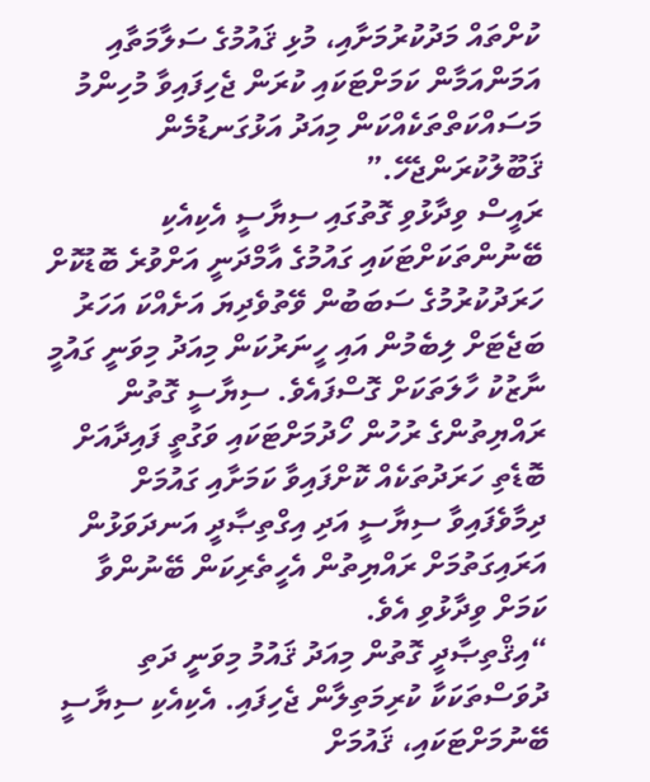ކުށްތައް މަދުކުރުމަށާއި، މުޅި ޤައުމުގެ ސަލާމަތާއި އަމަންއަމާން ކަމަށްޓަކައި ކުރަން ޖެހިފައިވާ މުހިންމު މަސައްކަތްތަކެއްކަން މިއަދު އަޅުގަނޑުމެން ޤަބޫލުކުރަންޖެހޭ.”
ރައީސް ވިދާޅުވި ގޮތުގައި ސިޔާސީ އެކިއެކި ބޭނުންތަކަށްޓަކައި ގައުމުގެ އާމްދަނީ އަށްވުރެ ބޮޑުކޮށް ހަރަދުކުރުމުގެ ސަބަބުން ވޭތުވެދިޔަ އަށެއްކަ އަހަރު ބަޖެޓަށް ލިބެމުން އައި ހީނަރުކަން މިއަދު މިވަނީ ގައުމީ ނާޒުކު ހާލަތަކަށް ގޮސްފައެވެ. ސިޔާސީ ގޮތުން ރައްޔިތުންގެ ރުހުން ހޯދުމަށްޓަކައި ވަގުތީ ފައިދާއަށް ބޮޑެތި ހަރަދުތަކެއް ކޮށްފައިވާ ކަމަށާއި ގައުމަށް ދިމާވެފައިވާ ސިޔާސީ އަދި އިގްތިޞާދީ އަނދަވަޅުން އަރައިގަތުމަށް ރައްޔިތުން އެހީތެރިކަން ބޭނުންވާ ކަމަށް ވިދާޅުވި އެވެ.
“އިޤްތިޞާދީ ގޮތުން މިއަދު ޤައުމު މިވަނީ ދަތި ދުވަސްތަކަކާ ކުރިމަތިލާން ޖެހިފައި. އެކިއެކި ސިޔާސީ ބޭނުމަށްޓަކައި، ޤައުމަށް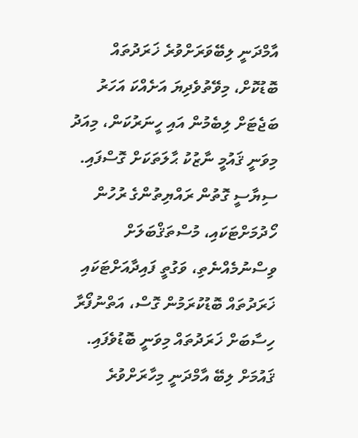އާމްދަނީ ލިބޭވަރަށްވުރެ ޚަރަދުތައް ބޮޑުކޮށް، މިވޭތުވެދިޔަ އަށެއްކަ އަހަރު ބަޖެޓަށް ލިބެމުން އައި ހީނަރުކަން، މިއަދު މިވަނީ ޤައުމީ ނާޒުކު ޙާލަތަކަށް ގޮސްފައި. ސިޔާސީ ގޮތުން ރައްޔިތުންގެ ރުހުން ހޯދުމަށްޓަކައި، މުސްތަޤްބަލަށް ވިސްނުމެއްނެތި، ވަގުތީ ފައިދާއަށްޓަކައި ޚަރަދުތައް ބޮޑުކުރަމުން ގޮސް، އަތްނުފޯރާ ހިސާބަށް ޚަރަދުތައް މިވަނީ ބޮޑުވެފައި. ޤައުމަށް ލިބޭ އާމްދަނީ މިހާރަށްވުރެ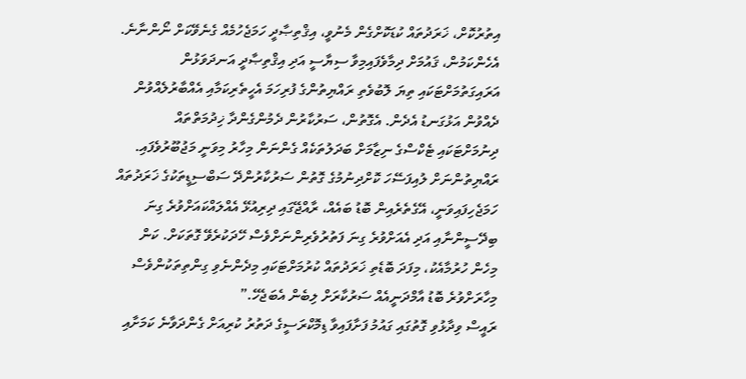އިތުރުކޮށް، ޚަރަދުތައް ކުޑަކޮށްގެން މެނުވީ، އިޤްތިޞާދީ ހަމަޖެހުމެއް ގެނެވޭކަށް ނޯންނާނެ.
އެހެންކަމުން، ޤައުމަށް ދިމާވެފައިމިވާ ސިޔާސީ އަދި އިޤްތިޞާދީ އަނދަވަޅުން އަރައިގަތުމަށްޓަކައި ތިޔަ ލޮބުވެތި ރައްޔިތުންގެ ފުރިހަމަ އެހީތެރިކަމާއި އެއްބާރުލެއްވުން ދެއްވުން އަޅުގަނޑު އެދެން. އެގޮތުން، ސަރުކާރުން ދެމުންގެންދާ ޚިދުމަތްތައް ދިނުމަށްޓަކައި ޓެކްސްގެ ނިޒާމަށް ބަދަލުތަކެއް ގެންނަން މިހާރު މިވަނީ މަޖުބޫރުވެފައި. ރައްޔިތުންނަށް ލުއިފަސޭހަ ކޮށްދިނުމުގެ ގޮތުން ސަރުކާރުންދޭ ސަބްސިޑީތަކުގެ ޚަރަދުތައް ހަމަޖެހިފައިވަނީ، އޭގެތެރެއިން ބޮޑު ބައެއް، ރާއްޖޭގައި ދިރިއުޅޭ އެއްލައްކައަށްވުރެ ގިނަ ބިދޭސީންނާއި އަދި އެއަށްވުރެ ގިނަ ފަތުރުވެރިންނަށްވެސް ހޭދަކުރެވޭ ގޮތަކަށް. ކަން މިހެން ހުރުމާއެކު، މިފަދަ ބޮޑެތި ޚަރަދުތައް ކުރުމަށްޓަކައި މިދެންނެވި ގިންތިތަކުންވެސް މިހާރަށްވުރެ ބޮޑު އާމްދަނީއެއް ސަރުކާރަށް ލިބެން އެބަޖެހޭ.”
ރައީސް ވިދާޅުވި ގޮތުގައި ގައުމު ފަށާފައިވާ ޑިމޮކްރަސީގެ ދަތުރު ކުރިއަށް ގެންދަވާނެ ކަމަށާއި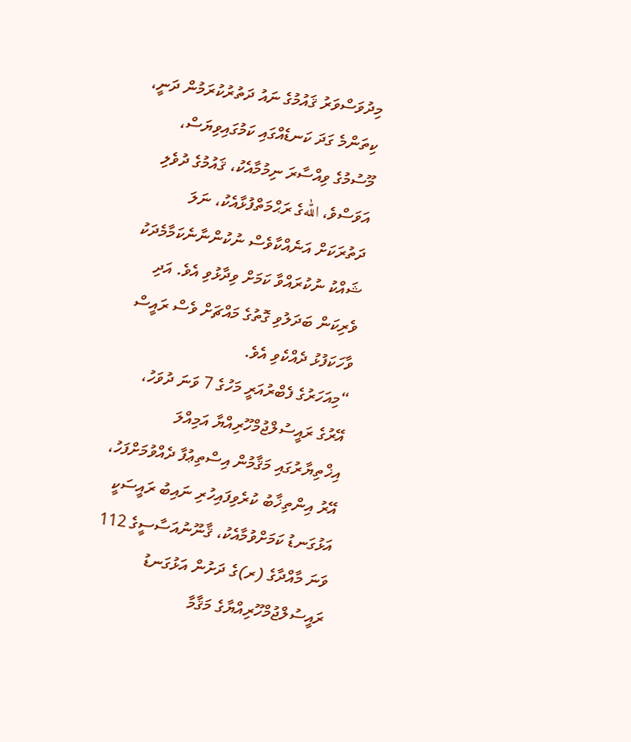މިދުވަސްވަރު ޤައުމުގެ ނައު ދަތުރުކުރަމުން ދަނީ، ކިތަންމެ ގަދަ ކަނޑެއްގައި ކަމުގައިވިޔަސް، މޫސުމުގެ ވިއްސާރަ ނިމުމާއެކު، ޤައުމުގެ ދުވެލި އަވަސްވެ، اللهގެ ރަޙްމަތްފުޅާއެކު، ނަލަ ދަތުރަކަށް އަނެއްކާވެސް ނުކުންނާނެކަމާމެދަކު ޝައްކު ނުކުރައްވާ ކަމަށް ވިދާޅުވި އެވެ. އަދި ވެރިކަން ބަދަލުވި ގޮތުގެ މައްޗަށް ވެސް ރައީސް ވާހަކަފުޅު ދެއްކެވި އެވެ.
“މިއަހަރުގެ ފެބްރުއަރީ މަހުގެ 7 ވަނަ ދުވަހު، އޭރުގެ ރައީސުލްޖުމްހޫރިއްޔާ އަމިއްލަ އިޚްތިޔާރުގައި މަޤާމުން އިސްތިޢުފާ ދެއްވުމަށްފަހު، އޭރު އިންތިޚާބު ކުރެވިފައިހުރި ނައިބު ރައީސަކީ އަޅުގަނޑު ކަމަށްވުމާއެކު، ޤާނޫނުއަސާސީގެ 112 ވަނަ މާއްދާގެ (ރ)ގެ ދަށުން އަޅުގަނޑު ރައީސުލްޖުމްހޫރިއްޔާގެ މަޤާމާ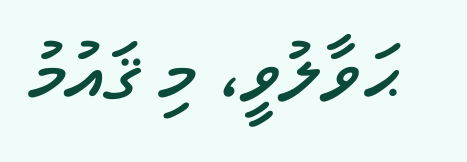ޙަވާލުވީ، މި ޤައުމު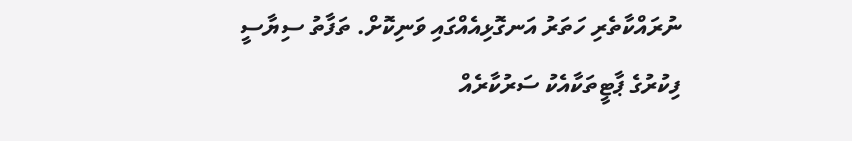ނުރައްކާތެރި ހަތަރު އަނގޮޅިއެއްގައި ވަނިކޮށް. ތަފާތު ސިޔާސީ ފިކުރުގެ ޕާޓީތަކާއެކު ސަރުކާރެއް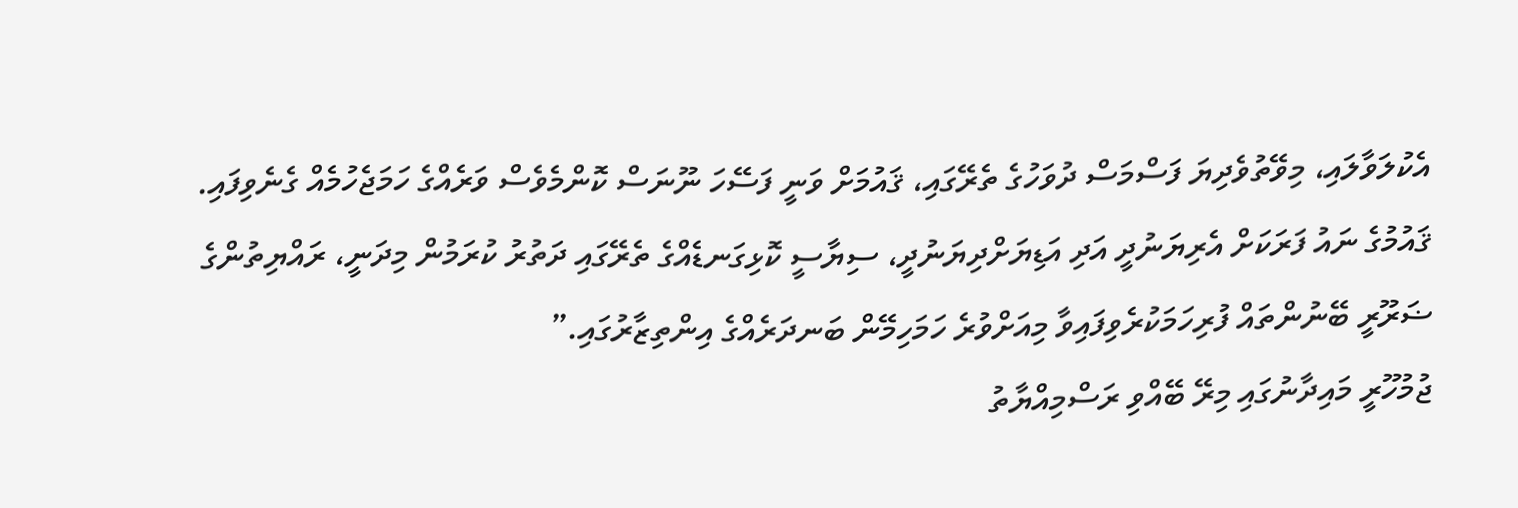އެކުލަވާލައި، މިވޭތުވެދިޔަ ފަސްމަސް ދުވަހުގެ ތެރޭގައި، ޤައުމަށް ވަނީ ފަސޭހަ ނޫނަސް ކޮންމެވެސް ވަރެއްގެ ހަމަޖެހުމެއް ގެނެވިފައި. ޤައުމުގެ ނައު ފަރަކަށް އެރިޔަނުދީ އަދި އަޑިޔަށްދިޔަނުދީ، ސިޔާސީ ކޮޅިގަނޑެއްގެ ތެރޭގައި ދަތުރު ކުރަމުން މިދަނީ، ރައްޔިތުންގެ ޟަރޫރީ ބޭނުންތައް ފުރިހަމަކުރެވިފައިވާ މިއަށްވުރެ ހަމަހިމޭން ބަނދަރެއްގެ އިންތިޒާރުގައި.”
ޖުމުހޫރީ މައިދާނުގައި މިރޭ ބޭއްވި ރަސްމިއްޔާތު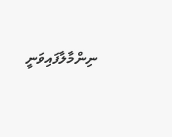ނިންމާލާފައިވަނީ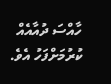ހާއްސަ ދުއާއެއް ކުރުމަށްފަހު އެވެ.